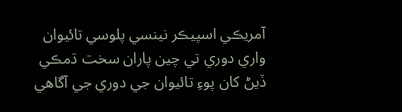آمريڪي اسپيڪر نينسي پلوسي تائيوان واري دوري تي چين پاران سخت ڌمڪي ڏيڻ کان پوءِ تائيوان جي دوري جي آگاهي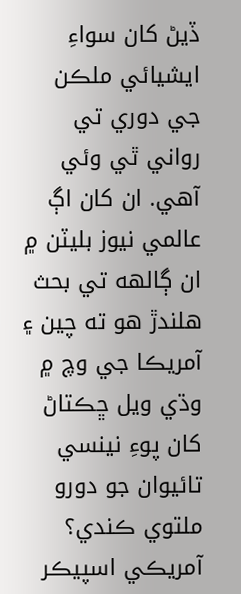ڏيڻ کان سواءِ ايشيائي ملڪن جي دوري تي رواني ٿي وئي آهي. ان کان اڳ عالمي نيوز بليٽن ۾ ان ڳالهه تي بحث هلندڙ هو ته چين ۽ آمريڪا جي وچ ۾ وڌي ويل ڇڪتاڻ کان پوءِ نينسي تائيوان جو دورو ملتوي ڪندي؟
آمريڪي اسپيڪر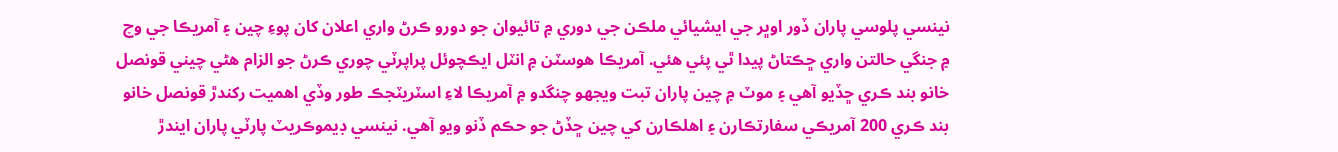نينسي پلوسي پاران ڏور اوڀر جي ايشيائي ملڪن جي دوري ۾ تائيوان جو دورو ڪرڻ واري اعلان کان پوءِ چين ۽ آمريڪا جي وچ ۾ جنگي حالتن واري ڇڪتاڻ پيدا ٿي پئي هئي. آمريڪا هوسٽن ۾ انٽل ايڪچوئل پراپرٽي چوري ڪرڻ جو الزام هڻي چيني قونصل خانو بند ڪري ڇڏيو آهي ۽ موٽ ۾ چين پاران تبت ويجهو چنگدو ۾ آمريڪا لاءِ اسٽريٽجڪ طور وڏي اهميت رکندڙ قونصل خانو بند ڪري 200 آمريڪي سفارتڪارن ۽ اهلڪارن کي چين ڇڏڻ جو حڪم ڏنو ويو آهي. نينسي ڊيموڪريٽ پارٽي پاران ايندڙ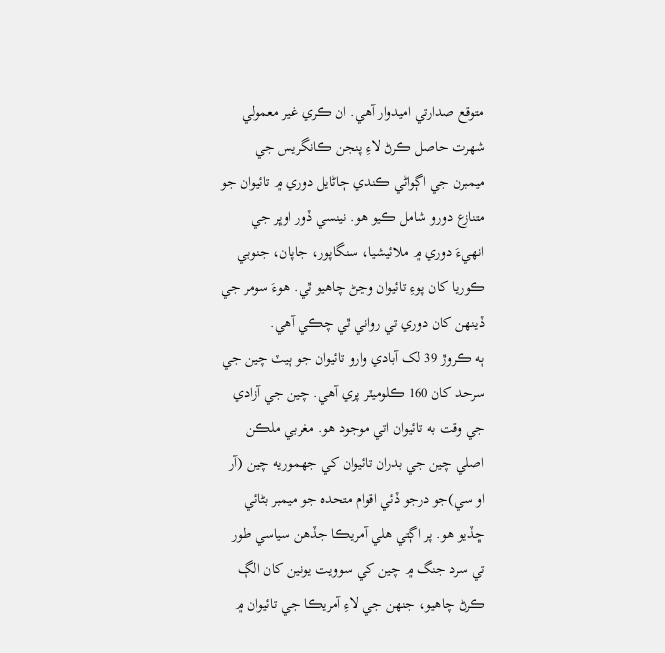متوقع صدارتي اميدوار آهي. ان ڪري غير معمولي شهرت حاصل ڪرڻ لاءِ پنجن ڪانگريس جي ميمبرن جي اڳواڻي ڪندي ڄاڻايل دوري ۾ تائيوان جو متنازع دورو شامل ڪيو هو. نينسي ڏور اوڀر جي انهيءَ دوري ۾ ملائيشيا، سنگاپور، جاپان، جنوبي ڪوريا کان پوءِ تائيوان وڃڻ چاهيو ٿي. هوءَ سومر جي ڏينهن کان دوري تي رواني ٿي چڪي آهي.
ٻه ڪروڙ 39 لک آبادي وارو تائيوان جو ٻيٽ چين جي سرحد کان 160 ڪلوميٽر پري آهي. چين جي آزادي جي وقت به تائيوان اتي موجود هو. مغربي ملڪن اصلي چين جي بدران تائيوان کي جهموريه چين (آر او سي)جو درجو ڏئي اقوام متحده جو ميمبر بڻائي ڇڏيو هو. پر اڳتي هلي آمريڪا جڏهن سياسي طور تي سرد جنگ ۾ چين کي سوويت يونين کان الڳ ڪرڻ چاهيو، جنهن جي لاءِ آمريڪا جي تائيوان ۾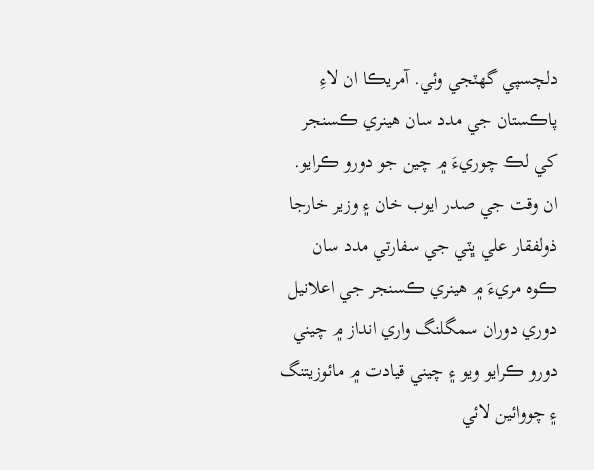دلچسپي گهٽجي وئي. آمريڪا ان لاءِ پاڪستان جي مدد سان هينري ڪسنجر کي لڪ چوريءَ ۾ چين جو دورو ڪرايو. ان وقت جي صدر ايوب خان ۽ وزير خارجا ذولفقار علي ڀٽي جي سفارتي مدد سان ڪوه مريءَ ۾ هينري ڪسنجر جي اعلانيل دوري دوران سمگلنگ واري انداز ۾ چيني دورو ڪرايو ويو ۽ چيني قيادت ۾ مائوزيتنگ ۽ چووائين لائي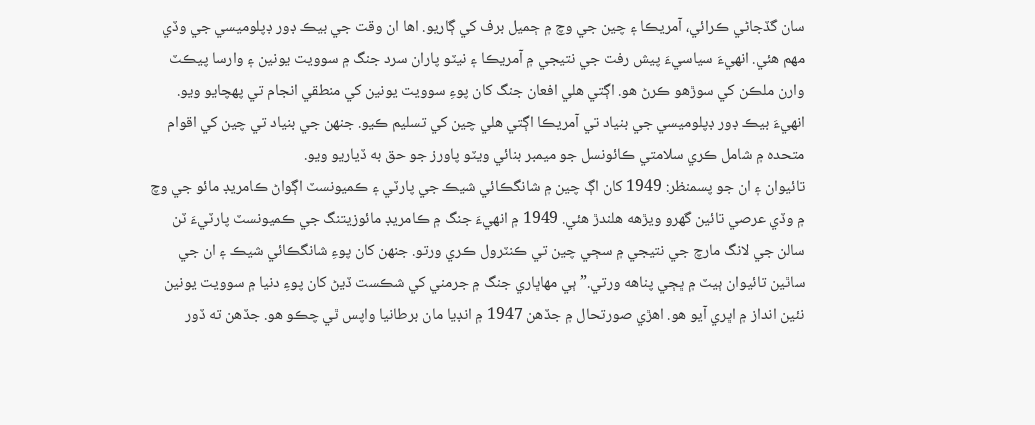سان گڏجاڻي ڪرائي، آمريڪا ۽ چين جي وچ ۾ ڄميل برف کي ڳاريو. اها ان وقت جي بيڪ ڊور ڊپلوميسي جي وڏي مهم هئي. انهيءَ سياسيءَ پيش رفت جي نتيجي ۾ آمريڪا ۽ نيٽو پاران سرد جنگ ۾ سوويت يونين ۽ وارسا پيڪٽ وارن ملڪن کي سوڙهو ڪرڻ هو. اڳتي هلي افعان جنگ کان پوءِ سوويت يونين کي منطقي انجام تي پهچايو ويو. انهيءَ بيڪ ڊور ڊپلوميسي جي بنياد تي آمريڪا اڳتي هلي چين کي تسليم ڪيو. جنهن جي بنياد تي چين کي اقوام متحده ۾ شامل ڪري سلامتي ڪائونسل جو ميمبر بنائي ويٽو پاورز جو حق به ڏياريو ويو.
تائيوان ۽ ان جو پسمنظر: 1949 کان اڳ چين ۾ شانگڪائي شيڪ جي پارٽي ۽ ڪميونسٽ اڳواڻ ڪامريڊ مائو جي وچ ۾ وڏي عرصي تائين گهرو ويڙهه هلندڙ هئي. 1949 ۾ انهيءَ جنگ ۾ ڪامريڊ مائوزيتنگ جي ڪميونسٽ پارٽيءَ ٽن سالن جي لانگ مارچ جي نتيجي ۾ سڄي چين تي ڪنٽرول ڪري ورتو. جنهن کان پوءِ شانگڪائي شيڪ ۽ ان جي ساٿين تائيوان ٻيٽ ۾ ڀڄي پناهه ورتي.” ٻي مهاڀاري جنگ ۾ جرمني کي شڪست ڏيڻ کان پوءِ دنيا ۾ سوويت يونين نئين انداز ۾ اڀري آيو هو. اهڙي صورتحال ۾ جڏهن 1947 ۾ انڊيا مان برطانيا واپس ٿي چڪو هو. جڏهن ته ڏور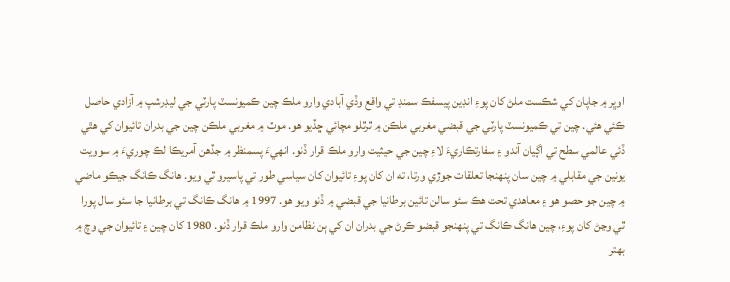اوڀر ۾ جاپان کي شڪست ملڻ کان پوءِ انڊين پيسفڪ سمنڊ تي واقع وڏي آبادي وارو ملڪ چين ڪميونسٽ پارٽي جي ليڊرشپ ۾ آزادي حاصل ڪئي هئي. چين تي ڪميونسٽ پارٽي جي قبضي مغربي ملڪن ۾ ٿرٿلو مچائي ڇڏيو هو. موٽ ۾ مغربي ملڪن چين جي بدران تائيوان کي هٿي ڏئي عالمي سطح تي اڳيان آندو ۽ سفارتڪاريءَ لاءِ چين جي حيثيت وارو ملڪ قرار ڏنو. انهيءَ پسمنظر ۾ جڏهن آمريڪا لڪ چوريءَ ۾ سوويت يونين جي مقابلي ۾ چين سان پنهنجا تعلقات جوڙي ورتا، ته ان کان پوءِ تائيوان کان سياسي طور تي پاسيرو ٿي ويو. هانگ ڪانگ جيڪو ماضي ۾ چين جو حصو هو ۽ معاهدي تحت هڪ سئو سالن تائين برطانيا جي قبضي ۾ ڏنو ويو هو. 1997 ۾ هانگ ڪانگ تي برطانيا جا سئو سال پورا ٿي وڃڻ کان پوءِ، چين هانگ ڪانگ تي پنهنجو قبضو ڪرڻ جي بدران ان کي ٻن نظامن وارو ملڪ قرار ڏنو. 1980 کان چين ۽ تائيوان جي وچ ۾ بهتر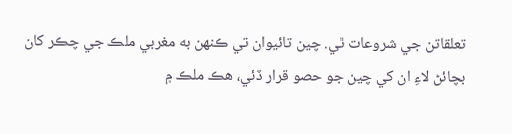تعلقاتن جي شروعات ٿي. چين تائيوان تي ڪنهن به مغربي ملڪ جي چڪر کان بچائڻ لاءِ ان کي چين جو حصو قرار ڏئي، هڪ ملڪ ۾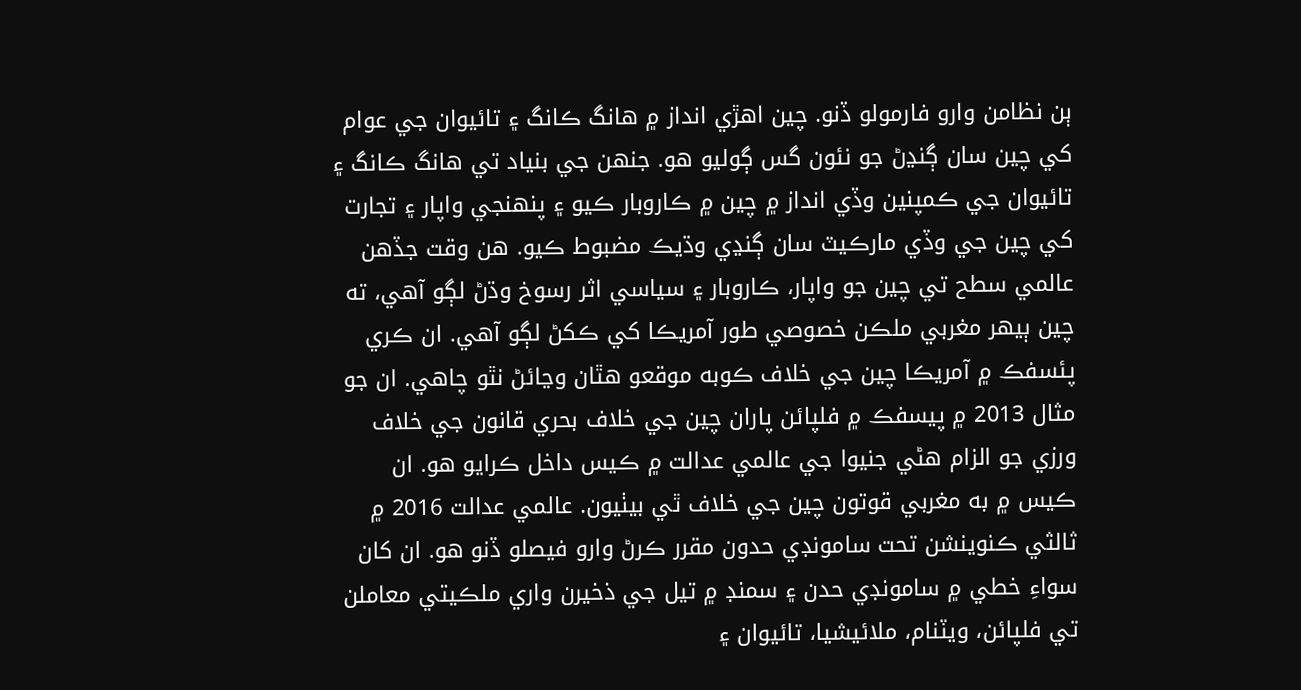ٻن نظامن وارو فارمولو ڏنو. چين اهڙي انداز ۾ هانگ ڪانگ ۽ تائيوان جي عوام کي چين سان ڳنڍڻ جو نئون گس ڳوليو هو. جنهن جي بنياد تي هانگ ڪانگ ۽ تائيوان جي ڪمپنين وڏي انداز ۾ چين ۾ ڪاروبار ڪيو ۽ پنهنجي واپار ۽ تجارت کي چين جي وڏي مارڪيٽ سان ڳنڍي وڌيڪ مضبوط ڪيو. هن وقت جڏهن عالمي سطح تي چين جو واپار، ڪاروبار ۽ سياسي اثر رسوخ وڌڻ لڳو آهي، ته چين ٻيهر مغربي ملڪن خصوصي طور آمريڪا کي ڪکڻ لڳو آهي. ان ڪري پئسفڪ ۾ آمريڪا چين جي خلاف ڪوبه موقعو هٿان وڃائڻ نٿو چاهي. ان جو مثال 2013 ۾ پيسفڪ ۾ فلپائن پاران چين جي خلاف بحري قانون جي خلاف ورزي جو الزام هڻي جنيوا جي عالمي عدالت ۾ ڪيس داخل ڪرايو هو. ان ڪيس ۾ به مغربي قوتون چين جي خلاف ٿي بيٺيون. عالمي عدالت 2016 ۾ ثالثي ڪنوينشن تحت سامونڊي حدون مقرر ڪرڻ وارو فيصلو ڏنو هو. ان کان سواءِ خطي ۾ سامونڊي حدن ۽ سمنڊ ۾ تيل جي ذخيرن واري ملڪيتي معاملن تي فلپائن، ويٽنام، ملائيشيا، تائيوان ۽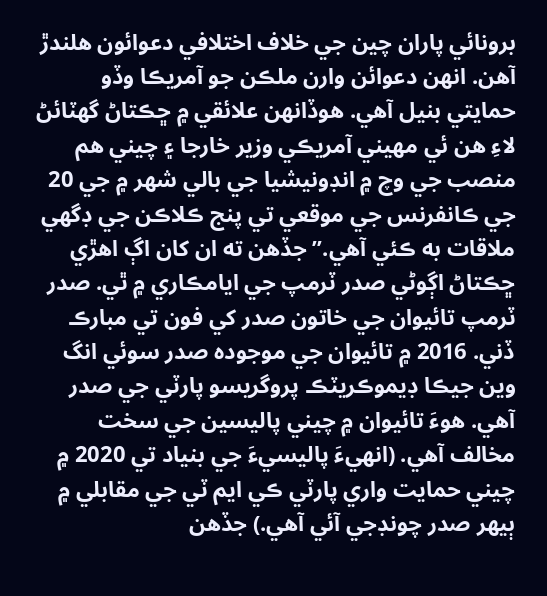برونائي پاران چين جي خلاف اختلافي دعوائون هلندڙ آهن. انهن دعوائن وارن ملڪن جو آمريڪا وڏو حمايتي بنيل آهي. هوڏانهن علائقي ۾ ڇڪتاڻ گهٽائڻ لاءِ هن ئي مهيني آمريڪي وزير خارجا ۽ چيني هم منصب جي وچ ۾ انڊونيشيا جي بالي شهر ۾ جي 20 جي ڪانفرنس جي موقعي تي پنج ڪلاڪن جي ڊگهي ملاقات به ڪئي آهي.” جڏهن ته ان کان اڳ اهڙي ڇڪتاڻ اڳوڻي صدر ٽرمپ جي ايامڪاري ۾ ٿي. صدر ٽرمپ تائيوان جي خاتون صدر کي فون تي مبارڪ ڏني. 2016 ۾ تائيوان جي موجوده صدر سوئي انگ وين جيڪا ڊيموڪريٽڪ پروگريسو پارٽي جي صدر آهي. هوءَ تائيوان ۾ چيني پاليسين جي سخت مخالف آهي. (انهيءَ پاليسيءَ جي بنياد تي 2020 ۾ چيني حمايت واري پارٽي ڪي ايم ٽي جي مقابلي ۾ ٻيهر صدر چونڊجي آئي آهي.) جڏهن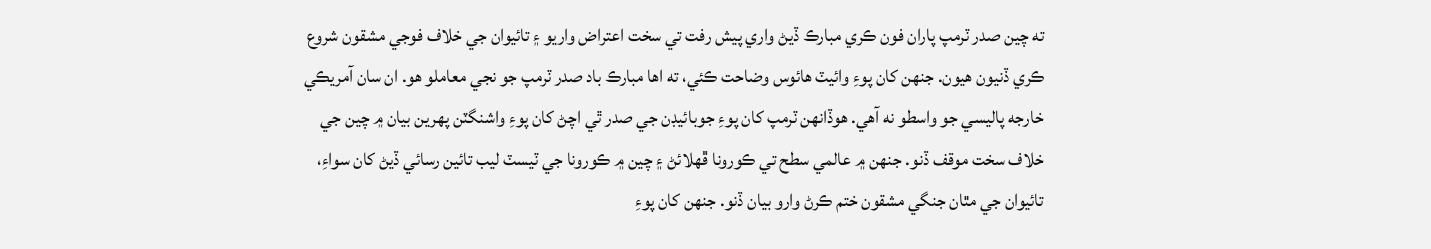ته چين صدر ٽرمپ پاران فون ڪري مبارڪ ڏيڻ واري پيش رفت تي سخت اعتراض واريو ۽ تائيوان جي خلاف فوجي مشقون شروع ڪري ڏنيون هيون. جنهن کان پوءِ وائيٽ هائوس وضاحت ڪئي، ته اها مبارڪ باد صدر ٽرمپ جو نجي معاملو هو. ان سان آمريڪي خارجه پاليسي جو واسطو نه آهي. هوڏانهن ٽرمپ کان پوءِ جوبائيڊن جي صدر ٿي اچڻ کان پوءِ واشنگٽن پهرين بيان ۾ چين جي خلاف سخت موقف ڏنو. جنهن ۾ عالمي سطح تي ڪورونا ڦهلائڻ ۽ چين ۾ ڪورونا جي ٽيسٽ ليب تائين رسائي ڏيڻ کان سواءِ، تائيوان جي مٿان جنگي مشقون ختم ڪرڻ وارو بيان ڏنو. جنهن کان پوءِ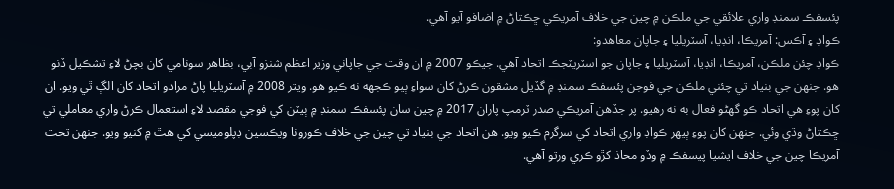پئسفڪ سمنڊ واري علائقي جي ملڪن ۾ چين جي خلاف آمريڪي ڇڪتاڻ ۾ اضافو آيو آهي.
ڪواڊ ۽ آڪس: آمريڪا، انڊيا، آسٽريليا ۽ جاپان معاهدو:
ڪواڊ چئن ملڪن، آمريڪا، انڊيا، آسٽريليا ۽ جاپان جو اسٽريٽجڪ اتحاد آهي. جيڪو 2007 ۾ ان وقت جي جاپاني وزير اعظم شنزو آبي، بظاهر سونامي کان بچڻ لاءِ تشڪيل ڏنو هو. جنهن جي بنياد تي چئني ملڪن جي فوجن پئسفڪ سمنڊ ۾ گڏيل مشقون ڪرڻ کان سواءِ ٻيو ڪجهه نه ڪيو هو. ويتر 2008 ۾ آسٽريليا پاڻ مرادو اتحاد کان الڳ ٿي ويو. ان کان پوءِ هي اتحاد ڪو گهڻو فعال به نه رهيو. پر جڏهن آمريڪي صدر ٽرمپ پاران 2017 ۾ چين سان پئسفڪ سمنڊ ۾ ٻيٽن کي فوجي مقصد لاءِ استعمال ڪرڻ واري معاملي تي ڇڪتاڻ وڌي وئي. جنهن کان پوءِ ٻيهر ڪواڊ واري اتحاد کي سرگرم ڪيو ويو. هن اتحاد جي بنياد تي چين جي خلاف ڪورونا ويڪسين ڊپلوميسي کي هٿ ۾ کنيو ويو. جنهن تحت آمريڪا چين جي خلاف ايشيا پيسفڪ ۾ وڏو محاذ کڙو ڪري ورتو آهي.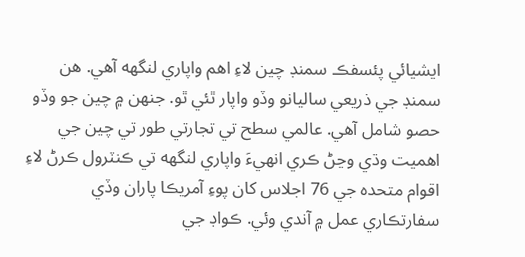ايشيائي پئسفڪ سمنڊ چين لاءِ اهم واپاري لنگهه آهي. هن سمنڊ جي ذريعي ساليانو وڏو واپار ٿئي ٿو. جنهن ۾ چين جو وڏو حصو شامل آهي. عالمي سطح تي تجارتي طور تي چين جي اهميت وڌي وڃڻ ڪري انهيءَ واپاري لنگهه تي ڪنٽرول ڪرڻ لاءِ اقوام متحده جي 76 اجلاس کان پوءِ آمريڪا پاران وڏي سفارتڪاري عمل ۾ آندي وئي. ڪواڊ جي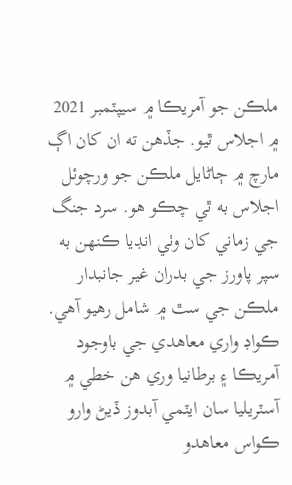ملڪن جو آمريڪا ۾ سيپٽمبر 2021 ۾ اجلاس ٿيو. جڏهن ته ان کان اڳ مارچ ۾ ڄاڻايل ملڪن جو ورچوئل اجلاس به ٿي چڪو هو. سرد جنگ جي زماني کان وٺي انڊيا ڪنهن به سپر پاورز جي بدران غير جانبدار ملڪن جي سٿ ۾ شامل رهيو آهي. ڪواڊ واري معاهدي جي باوجود آمريڪا ۽ برطانيا وري هن خطي ۾ آسٽريليا سان ايٽمي آبدوز ڏيڻ وارو ڪواس معاهدو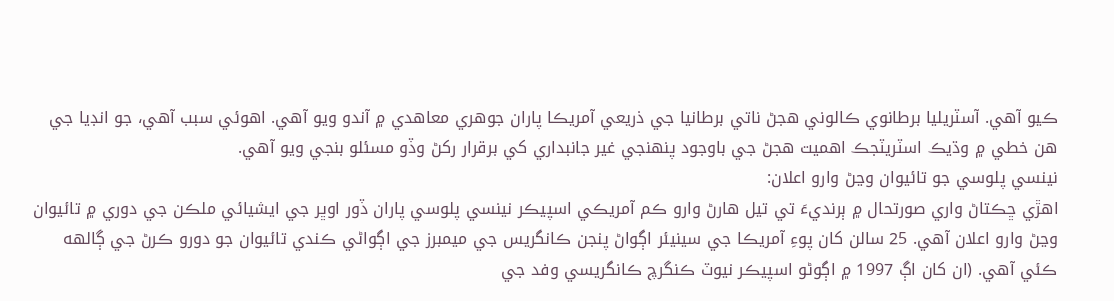ڪيو آهي. آسٽريليا برطانوي ڪالوني هجڻ ناتي برطانيا جي ذريعي آمريڪا پاران جوهري معاهدي ۾ آندو ويو آهي. اهوئي سبب آهي، جو انڊيا جي هن خطي ۾ وڌيڪ اسٽريٽجڪ اهميت هجڻ جي باوجود پنهنجي غير جانبداري کي برقرار رکڻ وڏو مسئلو بنجي ويو آهي.
نينسي پلوسي جو تائيوان وڃڻ وارو اعلان:
اهڙي ڇڪتاڻ واري صورتحال ۾ ٻرنديءَ تي تيل هارڻ وارو ڪم آمريڪي اسپيڪر نينسي پلوسي پاران ڏور اوڀر جي ايشيائي ملڪن جي دوري ۾ تائيوان وڃڻ وارو اعلان آهي. 25 سالن کان پوءِ آمريڪا جي سينيئر اڳواڻ پنجن ڪانگريس جي ميمبرز جي اڳواڻي ڪندي تائيوان جو دورو ڪرڻ جي ڳالهه ڪئي آهي. (ان کان اڳ 1997 ۾ اڳوڻو اسپيڪر نيوٽ ڪنگرچ ڪانگريسي وفد جي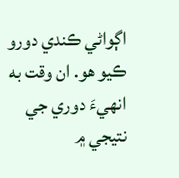اڳواڻي ڪندي دورو ڪيو هو. ان وقت به انهيءَ دوري جي نتيجي ۾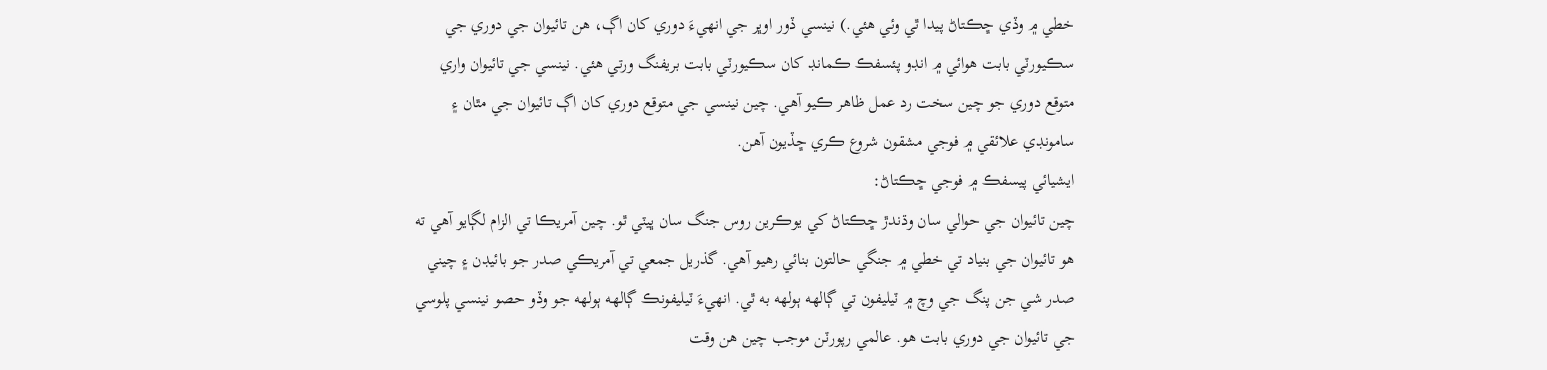خطي ۾ وڏي ڇڪتاڻ پيدا ٿي وئي هئي.) نينسي ڏور اوڀر جي انهيءَ دوري کان اڳ، هن تائيوان جي دوري جي سڪيورٽي بابت هوائي ۾ انڊو پئسفڪ ڪمانڊ کان سڪيورٽي بابت بريفنگ ورتي هئي. نينسي جي تائيوان واري متوقع دوري جو چين سخت رد عمل ظاهر ڪيو آهي. چين نينسي جي متوقع دوري کان اڳ تائيوان جي مٿان ۽ سامونڊي علائقي ۾ فوجي مشقون شروع ڪري ڇڏيون آهن.
ايشيائي پيسفڪ ۾ فوجي ڇڪتاڻ:
چين تائيوان جي حوالي سان وڌندڙ ڇڪتاڻ کي يوڪرين روس جنگ سان ڀيٽي ٿو. چين آمريڪا تي الزام لڳايو آهي ته هو تائيوان جي بنياد تي خطي ۾ جنگي حالتون بنائي رهيو آهي. گذريل جمعي تي آمريڪي صدر جو بائيڊن ۽ چيني صدر شي جن پنگ جي وچ ۾ ٽيليفون تي ڳالهه ٻولهه به ٿي. انهيءَ ٽيليفونڪ ڳالهه ٻولهه جو وڏو حصو نينسي پلوسي جي تائيوان جي دوري بابت هو. عالمي رپورٽن موجب چين هن وقت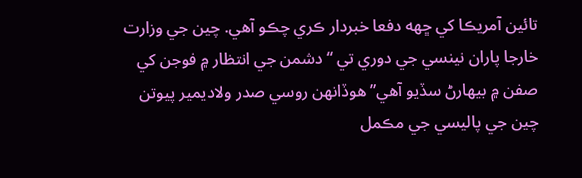تائين آمريڪا کي ڇهه دفعا خبردار ڪري چڪو آهي. چين جي وزارت خارجا پاران نينسي جي دوري تي “دشمن جي انتظار ۾ فوجن کي صفن ۾ بيهارڻ سڏيو آهي” هوڏانهن روسي صدر ولاديمير پيوتن چين جي پاليسي جي مڪمل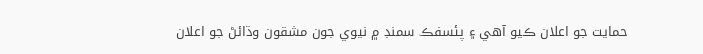حمايت جو اعلان ڪيو آهي ۽ پئسفڪ سمنڊ ۾ نيوي جون مشقون وڌائڻ جو اعلان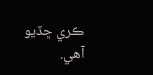ڪري ڇڏيو آهي.